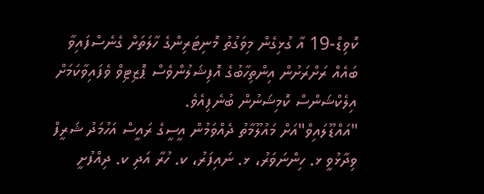ކޮވިޑް-19 އާ ގުޅިގެން މިވަގުތު މޮނިޓަރިންގެ ހާލަތަށް ގެނެސްފައިވާ ބައެއް ރަށްރަށުން އިންތިހާބުގެ އޮފިޝަލުންވެސް ޕޮޒިޓިވް ވެފައިވާކަމަށް އިލެކްޝަންސް ކޮމިޝަނުން ބުނެފިއެވެ.
"އައްޑޫލައިވް"އަށް މައުލޫމާތު ދެއްވަމުން އީސީގެ ރައީސް އަހުމަދު ޝަރީފް ވިދާޅުވީ ޅ. ހިންނަވަރު، ޅ. ނައިފަރު، ކ. ހުރާ އަދި ކ. ދިއްފުށީ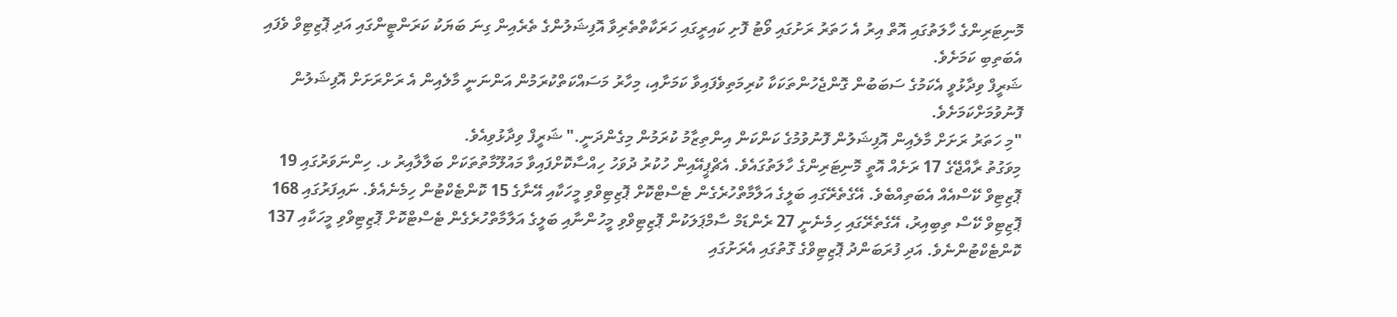މޮނިޓަރިންގެ ހާލަތުގައި އޮތް އިރު އެ ހަތަރު ރަށުގައި ވޯޓު ފޮށި ކައިރީގައި ހަރަކާތްތެރިވާ އޮފިޝަލުންގެ ތެރެއިން ގިނަ ބަޔަކު ކަރަންޓީންގައި އަދި ޕޮޒިޓިވް ވެފައި އެބަތިބި ކަމަށެވެ.
ޝަރީފް ވިދާޅުވީ އެކަމުގެ ސަބަބުން ގޮންޖެހުންތަކަކާ ކުރިމަތިވެފައިވާ ކަމަށާއި، މިހާރު މަސައްކަތްކުރަމުން އަންނަނީ މާލެއިން އެ ރަށްރަށަށް އޮފިޝަލުން ފޮނުވުމަށްކަމަށެވެ.
"މި ހަތަރު ރަށަށް މާލެއިން އޮފިޝަލުން ފޮނުވުމުގެ ކަންކަން އިންތިޒާމު ކުރަމުން މިގެންދަނީ." ޝަރީފް ވިދާޅުވިއެވެ.
މިވަގުތު ރާއްޖޭގެ 17 ރަށެއް އޮތީ މޮނިޓަރިންގެ ހާލަތުގައެވެ. އެޗްޕީއޭއިން ހުކުރު ދުވަހު ހިއްސާކޮށްފައިވާ މައުލޫމާތުތަކަށް ބަލާލާއިރު ޅ. ހިންނަވަރުގައި 19 ޕޮޒިޓިވް ކޭސްއެއް އެބަތިއްބެވެ. އޭގެތެރޭގައި ބަލީގެ އަލާމާތްހުރެގެން ޓެސްޓްކޮށް ޕޮޒިޓިވްވި މީހަކާއި އޭނާގެ 15 ކޮންޓެކްޓުން ހިމެނެއެވެ. ނައިފަރުގައި 168 ޕޮޒިޓިވް ކޭސް ތިބިއިރު، އޭގެތެރޭގައި ހިމެނެނީ 27 ރެންޑަމް ސާމްޕަލަކުން ޕޮޒިޓިވްވި މީހުންނާއި ބަލީގެ އަލާމާތްހުރެގެން ޓެސްޓްކޮށް ޕޮޒިޓިވްވި މީހަކާއި 137 ކޮންޓެކްޓުންނެވެ. އަދި ފުރަބަންދު ޕޮޒިޓިވްގެ ގޮތުގައި އެރަށުގައި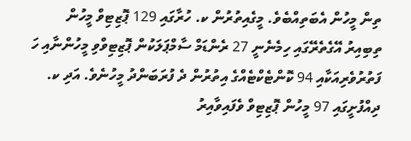ތިން މީހުން އެބަތިއްބެވެ. މީގެއިތުރުން ކ. ހުރާގައި 129 ޕޮޒިޓިވް މީހުން ތިބިއިރު އޭގެތެރޭގައި ހިމެނެނީ 27 ރެންޑަމް ސާމްޕަލަކުން ޕޮޒިޓިވްވި މީހުންނާއި ހަ ފަތުރުވެރިއަކާއި 94 ކޮންޓެކްޓެއްގެ އިތުރުން ދެ ފުރަބަންދު މީހުނެވެ. އަދި ކ. ދިއްފުށީގައި 97 މީހުން ޕޮޒިޓިވް ވެފައިވާއިރު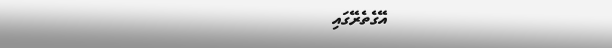އޭގެތެރޭގައި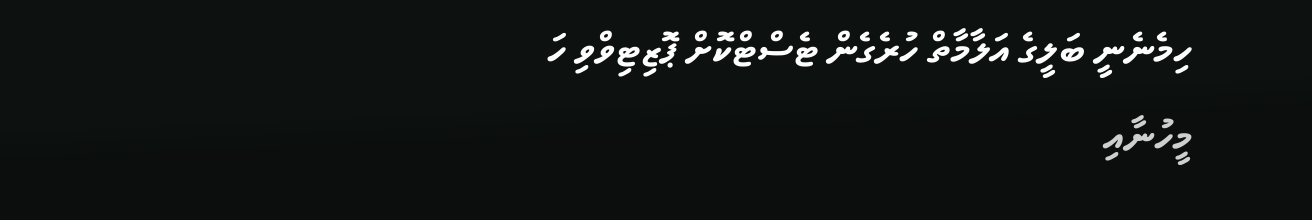ހިމެނެނީ ބަލީގެ އަލާމާތް ހުރެގެން ޓެސްޓްކޮށް ޕޮޒިޓިވްވި ހަ މީހުނާއި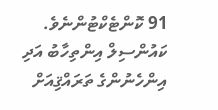91 ކޮންޓެކްޓުންނެވެ.
ކައުންސިލް އިންތިހާބު އަދި އިންހެނުންގެ ތަރައްޤިއަށް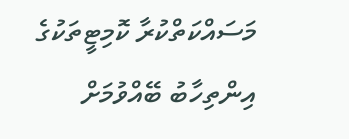މަސައްކަތްކުރާ ކޮމިޓީތަކުގެ އިންތިހާބު ބޭއްވުމަށް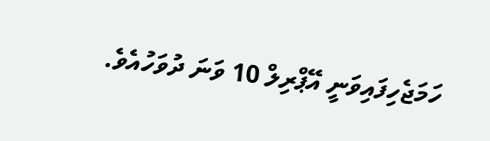ހަމަޖެހިފައިވަނީ އޭޕްރިލް 10 ވަނަ ދުވަހުއެވެ.